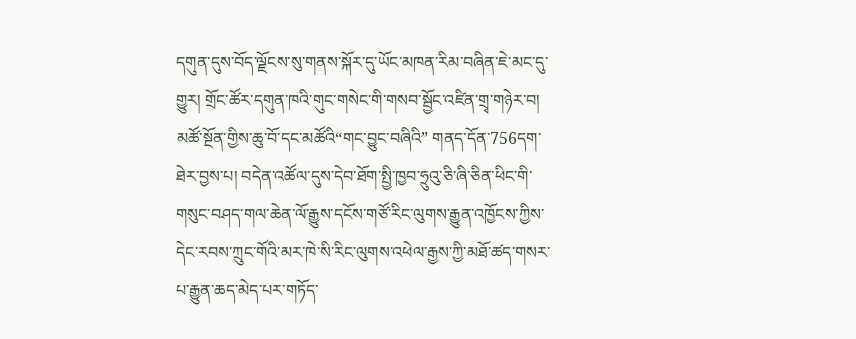དགུན་དུས་བོད་ལྗོངས་སུ་གནས་སྐོར་དུ་ཡོང་མཁན་རིམ་བཞིན་ཇེ་མང་དུ་གྱུར། གྲོང་ཚོར་དགུན་ཁའི་གུང་གསེང་གི་གསབ་སྦྱོང་འཛིན་གྲྭ་གཉེར་བ། མཚོ་སྔོན་གྱིས་ཆུ་བོ་དང་མཚོའི“གང་བྱུང་བཞིའི” གནད་དོན་756དག་ཐེར་བྱས་པ། བདེན་འཚོལ་དུས་དེབ་ཐོག་སྤྱི་ཁྱབ་ཧྲུའུ་ཅི་ཞི་ཅིན་ཕིང་གི་གསུང་བཤད་གལ་ཆེན་ལོ་རྒྱུས་དངོས་གཙོ་རིང་ལུགས་རྒྱུན་འཁྱོངས་ཀྱིས་དེང་རབས་ཀྲུང་གོའི་མར་ཁེ་སི་རིང་ལུགས་འཕེལ་རྒྱས་ཀྱི་མཐོ་ཚད་གསར་པ་རྒྱུན་ཆད་མེད་པར་གཏོད་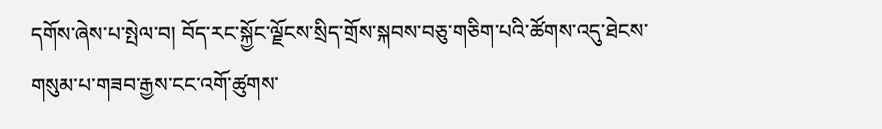དགོས་ཞེས་པ་སྤེལ་བ། བོད་རང་སྐྱོང་ལྗོངས་སྲིད་གྲོས་སྐབས་བཅུ་གཅིག་པའི་ཚོགས་འདུ་ཐེངས་གསུམ་པ་གཟབ་རྒྱས་ངང་འགོ་ཚུགས་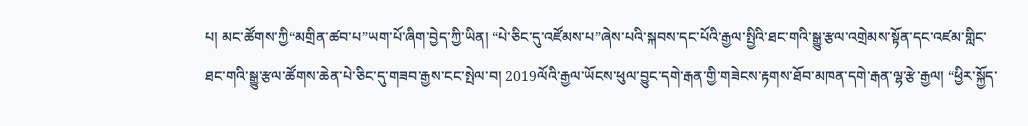པ། མང་ཚོགས་ཀྱི“མགྲིན་ཚབ་པ”ཡག་པོ་ཞིག་བྱེད་ཀྱི་ཡིན། “པེ་ཅིང་དུ་འཛོམས་པ”ཞེས་པའི་སྐབས་དང་པོའི་རྒྱལ་སྤྱིའི་ཐང་གའི་སྒྱུ་རྩལ་འགྲེམས་སྟོན་དང་འཛམ་གླིང་ཐང་གའི་སྒྱུ་རྩལ་ཚོགས་ཆེན་པེ་ཅིང་དུ་གཟབ་རྒྱས་ངང་སྤེལ་བ། 2019ལོའི་རྒྱལ་ཡོངས་ཕུལ་བྱུང་དགེ་རྒན་གྱི་གཟེངས་རྟགས་ཐོབ་མཁན་དགེ་རྒན་ལྷ་རྩེ་རྒྱལ། “ཕྱིར་སྐྱོད་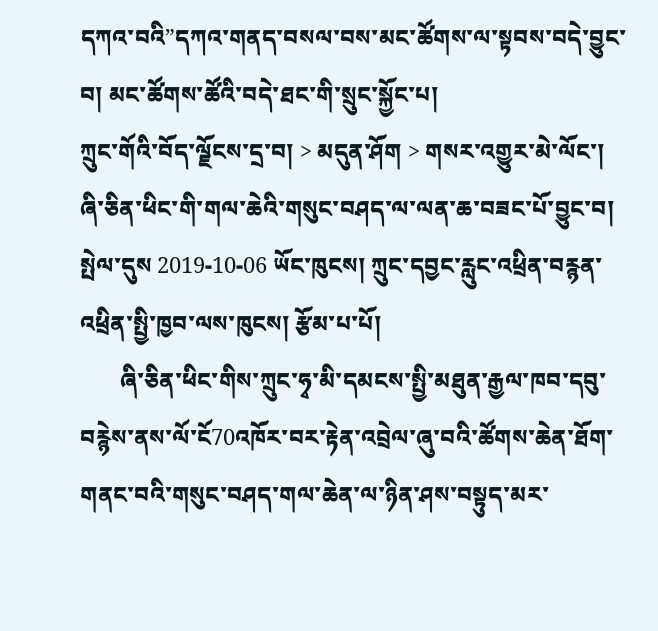དཀའ་བའི”དཀའ་གནད་བསལ་བས་མང་ཚོགས་ལ་སྟབས་བདེ་བྱུང་བ། མང་ཚོགས་ཚོའི་བདེ་ཐང་གི་སྲུང་སྐྱོང་པ།
ཀྲུང་གོའི་བོད་ལྗོངས་དྲ་བ། > མདུན་ཤོག > གསར་འགྱུར་མེ་ལོང་།
ཞི་ཅིན་ཕིང་གི་གལ་ཆེའི་གསུང་བཤད་ལ་ལན་ཆ་བཟང་པོ་བྱུང་བ།
སྤེལ་དུས 2019-10-06 ཡོང་ཁུངས། ཀྲུང་དབྱང་རླུང་འཕྲིན་བརྙན་འཕྲིན་སྤྱི་ཁྱབ་ལས་ཁུངས། རྩོམ་པ་པོ།
       ཞི་ཅིན་ཕིང་གིས་ཀྲུང་ཧྭ་མི་དམངས་སྤྱི་མཐུན་རྒྱལ་ཁབ་དབུ་བརྙེས་ནས་ལོ་ངོ70འཁོར་བར་རྟེན་འབྲེལ་ཞུ་བའི་ཚོགས་ཆེན་ཐོག་གནང་བའི་གསུང་བཤད་གལ་ཆེན་ལ་ཉིན་ཤས་བསྟུད་མར་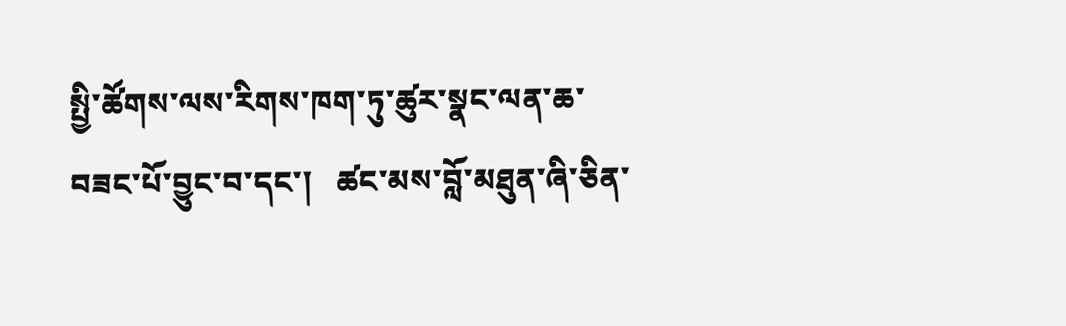སྤྱི་ཚོགས་ལས་རིགས་ཁག་ཏུ་ཚུར་སྣང་ལན་ཆ་བཟང་པོ་བྱུང་བ་དང་།   ཚང་མས་བློ་མཐུན་ཞི་ཅིན་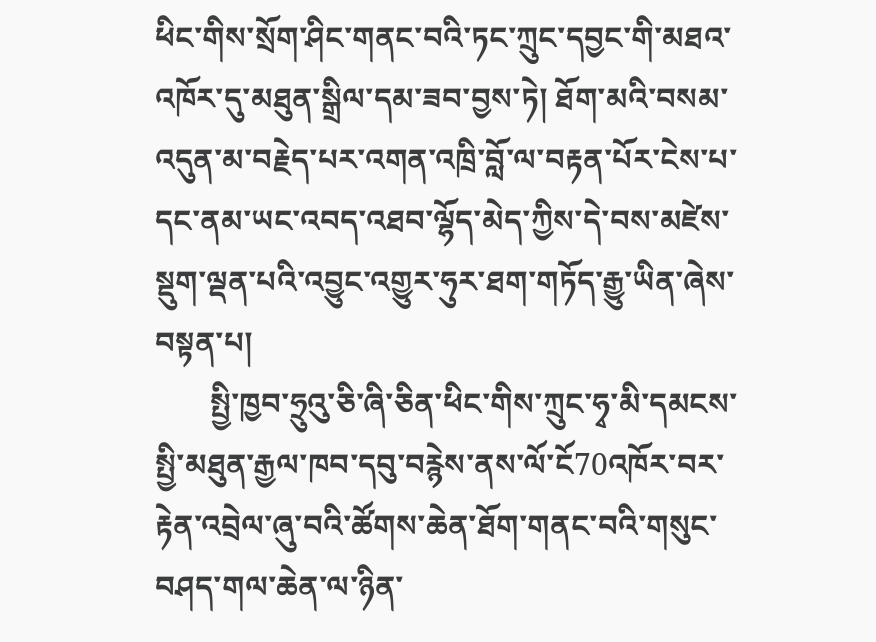ཕིང་གིས་སྲོག་ཤིང་གནང་བའི་ཏང་ཀྲུང་དབྱང་གི་མཐའ་འཁོར་དུ་མཐུན་སྒྲིལ་དམ་ཟབ་བྱས་ཏེ། ཐོག་མའི་བསམ་འདུན་མ་བརྗེད་པར་འགན་འཁྲི་བློ་ལ་བརྟན་པོར་ངེས་པ་དང་ནམ་ཡང་འབད་འཐབ་ལྷོད་མེད་ཀྱིས་དེ་བས་མཛེས་སྡུག་ལྡན་པའི་འབྱུང་འགྱུར་ཧུར་ཐག་གཏོད་རྒྱུ་ཡིན་ཞེས་བསྟན་པ།
       སྤྱི་ཁྱབ་ཧྲུའུ་ཅི་ཞི་ཅིན་ཕིང་གིས་ཀྲུང་ཧྭ་མི་དམངས་སྤྱི་མཐུན་རྒྱལ་ཁབ་དབུ་བརྙེས་ནས་ལོ་ངོ70འཁོར་བར་རྟེན་འབྲེལ་ཞུ་བའི་ཚོགས་ཆེན་ཐོག་གནང་བའི་གསུང་བཤད་གལ་ཆེན་ལ་ཉིན་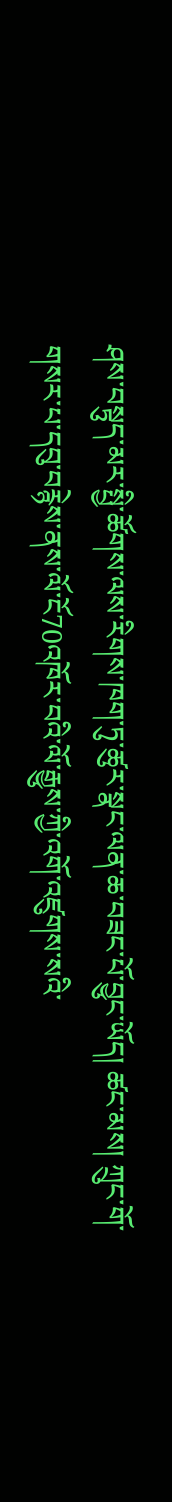ཤས་བསྟུད་མར་སྤྱི་ཚོགས་ལས་རིགས་ཁག་ཏུ་ཚུར་སྣང་ལན་ཆ་བཟང་པོ་བྱུང་ཡོད། ཚང་མས། ཀྲུང་གོ་གསར་པ་དབུ་བརྙེས་ནས་ལོ་ངོ70འཁོར་བའི་ལོ་རྒྱུས་ཀྱི་འགོ་འཛུགས་སའི་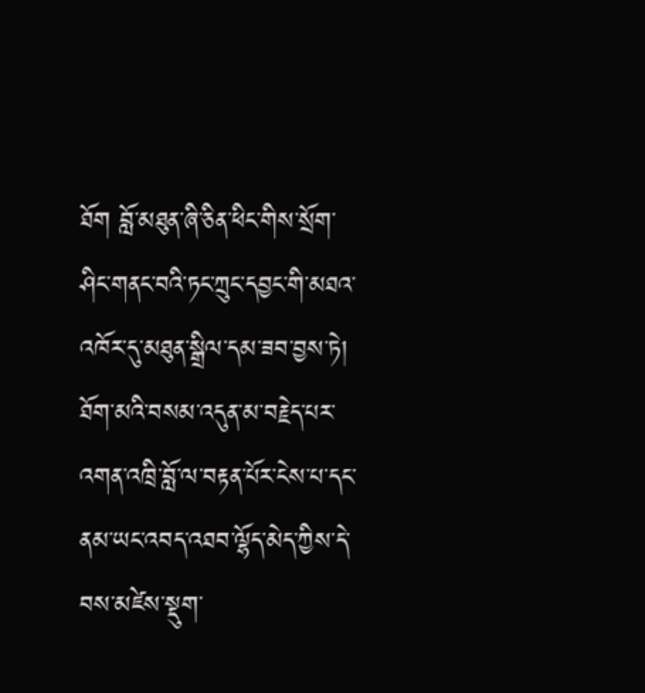ཐོག བློ་མཐུན་ཞི་ཅིན་ཕིང་གིས་སྲོག་ཤིང་གནང་བའི་ཏང་ཀྲུང་དབྱང་གི་མཐའ་འཁོར་དུ་མཐུན་སྒྲིལ་དམ་ཟབ་བྱས་ཏེ། ཐོག་མའི་བསམ་འདུན་མ་བརྗེད་པར་འགན་འཁྲི་བློ་ལ་བརྟན་པོར་ངེས་པ་དང་ནམ་ཡང་འབད་འཐབ་ལྷོད་མེད་ཀྱིས་དེ་བས་མཛེས་སྡུག་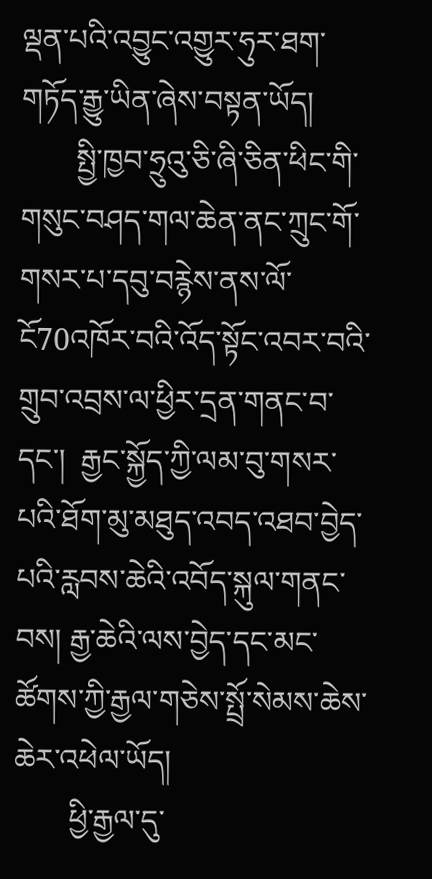ལྡན་པའི་འབྱུང་འགྱུར་ཧུར་ཐག་གཏོད་རྒྱུ་ཡིན་ཞེས་བསྟན་ཡོད།
       སྤྱི་ཁྱབ་ཧྲུའུ་ཅི་ཞི་ཅིན་ཕིང་གི་གསུང་བཤད་གལ་ཆེན་ནང་ཀྲུང་གོ་གསར་པ་དབུ་བརྙེས་ནས་ལོ་ངོ70འཁོར་བའི་འོད་སྟོང་འབར་བའི་གྲུབ་འབྲས་ལ་ཕྱིར་དྲན་གནང་བ་དང་།  རྒྱང་སྐྱོད་ཀྱི་ལམ་བུ་གསར་པའི་ཐོག་མུ་མཐུད་འབད་འཐབ་བྱེད་པའི་རླབས་ཆེའི་འབོད་སྐུལ་གནང་བས། རྒྱ་ཆེའི་ལས་བྱེད་དང་མང་ཚོགས་ཀྱི་རྒྱལ་གཅེས་སྤྲོ་སེམས་ཆེས་ཆེར་འཕེལ་ཡོད།
       ཕྱི་རྒྱལ་དུ་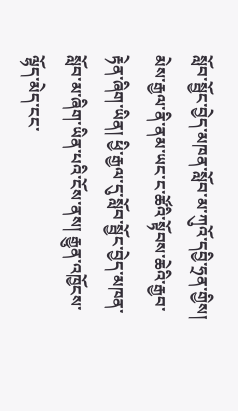སློབ་སྦྱོང་བྱེད་མཁན་སློབ་མ་ཀུའོ་དབྱི་ཧྲན་གྱིས། མེས་རྒྱལ་ནི་ནམ་ཡང་ང་ཚོའི་སྟོབས་ཆེའི་རྒྱབ་རྟེན་ཞིག་ཡིན། ཕྱི་རྒྱལ་དུ་སློབ་སྦྱོང་བྱེད་མཁན་སློབ་མ་ཞིག་ཡིན་པའི་ངོས་ནས། རྒྱུན་འཁྱོངས་ལྷོད་མེད་ངང་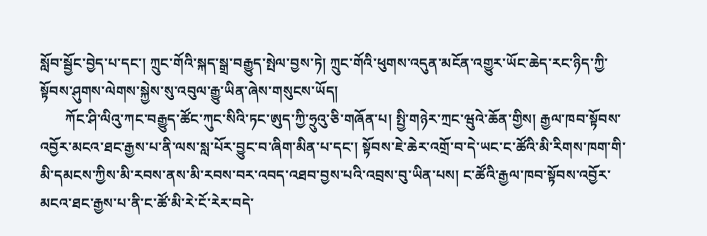སློབ་སྦྱོང་བྱེད་པ་དང་། ཀྲུང་གོའི་སྐད་སྒྲ་བརྒྱུད་སྤེལ་བྱས་ཏེ། ཀྲུང་གོའི་ཕུགས་འདུན་མངོན་འགྱུར་ཡོང་ཆེད་རང་ཉིད་ཀྱི་སྟོབས་ཤུགས་ལེགས་སྐྱེས་སུ་འབུལ་རྒྱུ་ཡིན་ཞེས་གསུངས་ཡོད།
       ཀོང་ཤི་ལིའུ་ཀང་བརྒྱུད་ཚོང་ཀུང་སིའི་ཏང་ཨུད་ཀྱི་ཧྲུའུ་ཅི་གཞོན་པ། སྤྱི་གཉེར་ཀྲང་ཝུའེ་ཆོན་གྱིས། རྒྱལ་ཁབ་སྟོབས་འབྱོར་མངའ་ཐང་རྒྱས་པ་ནི་ལས་སླ་པོར་བྱུང་བ་ཞིག་མིན་པ་དང་། སྟོབས་ཇེ་ཆེར་འགྲོ་བ་དེ་ཡང་ང་ཚོའི་མི་རིགས་ཁག་གི་མི་དམངས་ཀྱིས་མི་རབས་ནས་མི་རབས་བར་འབད་འཐབ་བྱས་པའི་འབྲས་བུ་ཡིན་པས། ང་ཚོའི་རྒྱལ་ཁབ་སྟོབས་འབྱོར་མངའ་ཐང་རྒྱས་པ་ནི་ང་ཚོ་མི་རེ་ངོ་རེར་བདེ་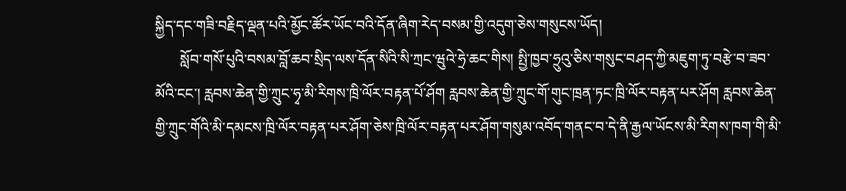སྐྱིད་དང་གཟི་བརྗིད་ལྡན་པའི་མྱོང་ཚོར་ཡོང་བའི་དོན་ཞིག་རེད་བསམ་གྱི་འདུག་ཅེས་གསུངས་ཡོད།
       སློབ་གསོ་པུའི་བསམ་བློ་ཆབ་སྲིད་ལས་དོན་སིའི་སི་ཀྲང་ཝུའེ་ཧྲེ་ཆང་གིས། སྤྱི་ཁྱབ་ཧྲུའུ་ཅིས་གསུང་བཤད་ཀྱི་མཇུག་ཏུ་བརྩེ་བ་ཟབ་མོའི་ངང་། རླབས་ཆེན་གྱི་ཀྲུང་ཧྭ་མི་རིགས་ཁྲི་ལོར་བརྟན་པོ་ཤོག རླབས་ཆེན་གྱི་ཀྲུང་གོ་གུང་ཁྲན་ཏང་ཁྲི་ལོར་བརྟན་པར་ཤོག རླབས་ཆེན་གྱི་ཀྲུང་གོའི་མི་དམངས་ཁྲི་ལོར་བརྟན་པར་ཤོག་ཅེས་ཁྲི་ལོར་བརྟན་པར་ཤོག་གསུམ་འབོད་གནང་བ་དེ་ནི་རྒྱལ་ཡོངས་མི་རིགས་ཁག་གི་མི་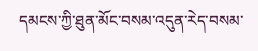དམངས་ཀྱི་ཐུན་མོང་བསམ་འདུན་རེད་བསམ་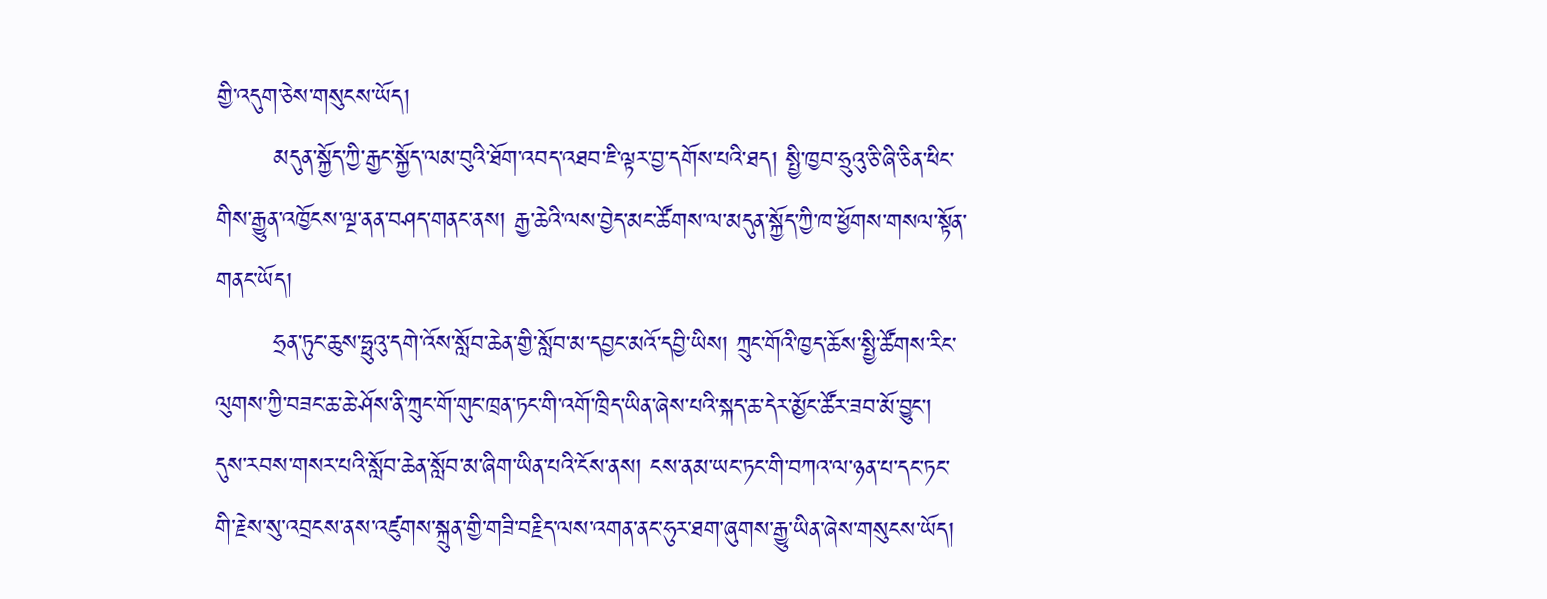གྱི་འདུག་ཅེས་གསུངས་ཡོད།
       མདུན་སྐྱོད་ཀྱི་རྒྱང་སྐྱོད་ལམ་བུའི་ཐོག་འབད་འཐབ་ཇི་ལྟར་བྱ་དགོས་པའི་ཐད། སྤྱི་ཁྱབ་ཧྲུའུ་ཅི་ཞི་ཅིན་ཕིང་གིས་རྒྱུན་འཁྱོངས་ལྔ་ནན་བཤད་གནང་ནས། རྒྱ་ཆེའི་ལས་བྱེད་མང་ཚོགས་ལ་མདུན་སྐྱོད་ཀྱི་ཁ་ཕྱོགས་གསལ་སྟོན་གནང་ཡོད།
       ཧྲན་ཏུང་ཆུས་ཧྥུའུ་དགེ་འོས་སློབ་ཆེན་གྱི་སློབ་མ་དབྱང་མའོ་དབྱི་ཡིས། ཀྲུང་གོའི་ཁྱད་ཆོས་སྤྱི་ཚོགས་རིང་ལུགས་ཀྱི་བཟང་ཆ་ཆེ་ཤོས་ནི་ཀྲུང་གོ་གུང་ཁྲན་ཏང་གི་འགོ་ཁྲིད་ཡིན་ཞེས་པའི་སྐད་ཆ་དེར་མྱོང་ཚོར་ཟབ་མོ་བྱུང་། དུས་རབས་གསར་པའི་སློབ་ཆེན་སློབ་མ་ཞིག་ཡིན་པའི་ངོས་ནས། ངས་ནམ་ཡང་ཏང་གི་བཀའ་ལ་ཉན་པ་དང་ཏང་གི་རྗེས་སུ་འབྲངས་ནས་འཛུགས་སྐྲུན་གྱི་གཟི་བརྗིད་ལས་འགན་ནང་ཧུར་ཐག་ཞུགས་རྒྱུ་ཡིན་ཞེས་གསུངས་ཡོད།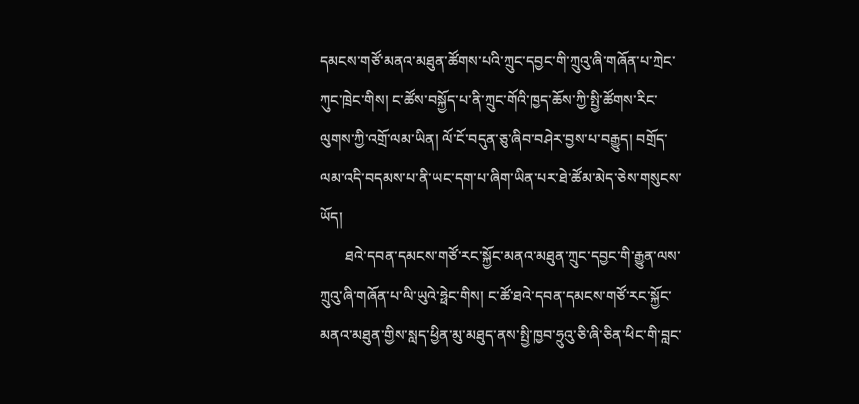དམངས་གཙོ་མནའ་མཐུན་ཚོགས་པའི་ཀྲུང་དབྱང་གི་ཀྲུའུ་ཞི་གཞོན་པ་ཀྲེང་ཀུང་ཁྲེང་གིས། ང་ཚོས་བསྐྱོད་པ་ནི་ཀྲུང་གོའི་ཁྱད་ཆོས་ཀྱི་སྤྱི་ཚོགས་རིང་ལུགས་ཀྱི་འགྲོ་ལམ་ཡིན། ལོ་ངོ་བདུན་ཅུ་ཞིབ་བཤེར་བྱས་པ་བརྒྱུད། བགྲོད་ལམ་འདི་བདམས་པ་ནི་ཡང་དག་པ་ཞིག་ཡིན་པར་ཐེ་ཚོམ་མེད་ཅེས་གསུངས་ཡོད།
       ཐའེ་དབན་དམངས་གཙོ་རང་སྐྱོང་མནའ་མཐུན་ཀྲུང་དབྱང་གི་རྒྱུན་ལས་ཀྲུའུ་ཞི་གཞོན་པ་ལི་ཡུའེ་ཧྥེང་གིས། ང་ཚོ་ཐའེ་དབན་དམངས་གཙོ་རང་སྐྱོང་མནའ་མཐུན་གྱིས་སླད་ཕྱིན་མུ་མཐུད་ནས་སྤྱི་ཁྱབ་ཧྲུའུ་ཅི་ཞི་ཅིན་ཕིང་གི་བླང་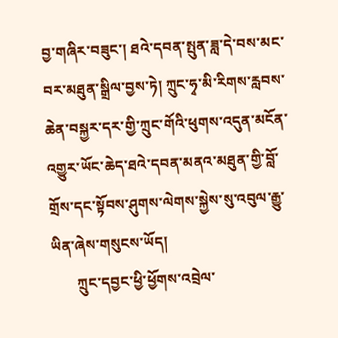བྱ་གཞིར་བཟུང་། ཐའེ་དབན་སྤུན་ཟླ་དེ་བས་མང་བར་མཐུན་སྒྲིལ་བྱས་ཏེ། ཀྲུང་ཧྭ་མི་རིགས་རླབས་ཆེན་བསྐྱར་དར་གྱི་ཀྲུང་གོའི་ཕུགས་འདུན་མངོན་འགྱུར་ཡོང་ཆེད་ཐའེ་དབན་མནའ་མཐུན་གྱི་བློ་གྲོས་དང་སྟོབས་ཤུགས་ལེགས་སྐྱེས་སུ་འབུལ་རྒྱུ་ཡིན་ཞེས་གསུངས་ཡོད།
       ཀྲུང་དབྱང་ཕྱི་ཕྱོགས་འབྲེལ་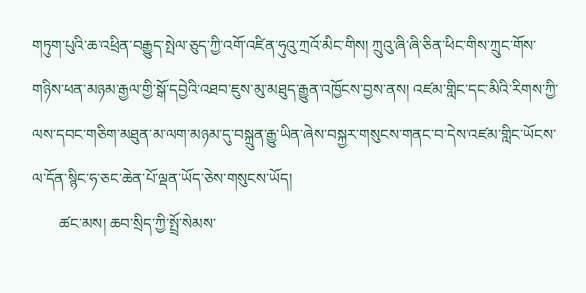གཏུག་པུའི་ཆ་འཕྲིན་བརྒྱུད་སྤེལ་ཅུད་ཀྱི་འགོ་འཛིན་ཧུའུ་ཀྲའོ་མིང་གིས། ཀྲུའུ་ཞི་ཞི་ཅིན་ཕིང་གིས་ཀྲུང་གོས་གཉིས་ཕན་མཉམ་རྒྱལ་གྱི་སྒོ་དབྱེའི་འཐབ་ཇུས་མུ་མཐུད་རྒྱུན་འཁྱོངས་བྱས་ནས། འཛམ་གླིང་དང་མིའི་རིགས་ཀྱི་ལས་དབང་གཅིག་མཐུན་མ་ལག་མཉམ་དུ་བསྐྲུན་རྒྱུ་ཡིན་ཞེས་བསྐྱར་གསུངས་གནང་བ་དེས་འཛམ་གླིང་ཡོངས་ལ་དོན་སྙིང་ཧ་ཅང་ཆེན་པོ་ལྡན་ཡོད་ཅེས་གསུངས་ཡོད།
       ཚང་མས། ཆབ་སྲིད་ཀྱི་སྤྲོ་སེམས་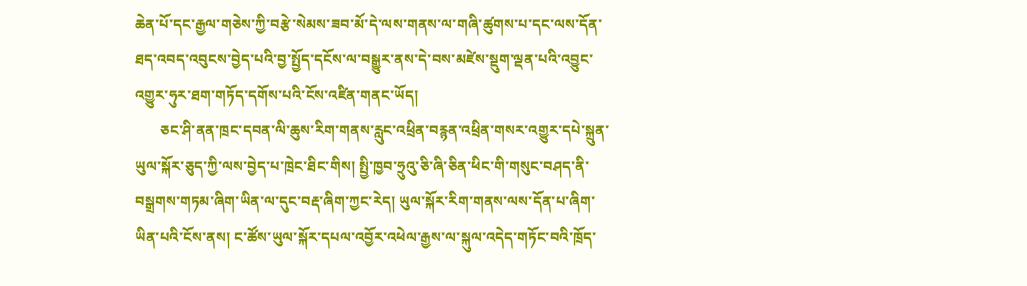ཆེན་པོ་དང་རྒྱལ་གཅེས་ཀྱི་བརྩེ་སེམས་ཟབ་མོ་དེ་ལས་གནས་ལ་གཞི་ཚུགས་པ་དང་ལས་དོན་ཐད་འབད་འབུངས་བྱེད་པའི་བྱ་སྤྱོད་དངོས་ལ་བསྒྱུར་ནས་དེ་བས་མཛེས་སྡུག་ལྡན་པའི་འབྱུང་འགྱུར་ཧུར་ཐག་གཏོད་དགོས་པའི་ངོས་འཛིན་གནང་ཡོད།
       ཅང་ཤི་ནན་ཁྲང་དབན་ལི་ཆུས་རིག་གནས་རླུང་འཕྲིན་བརྙན་འཕྲིན་གསར་འགྱུར་དཔེ་སྐྲུན་ཡུལ་སྐོར་ཅུད་ཀྱི་ལས་བྱེད་པ་ཁྲེང་ཐིང་གིས། སྤྱི་ཁྱབ་ཧྲུའུ་ཅི་ཞི་ཅིན་ཕིང་གི་གསུང་བཤད་ནི་བསྒྲགས་གཏམ་ཞིག་ཡིན་ལ་དུང་བརྡ་ཞིག་ཀྱང་རེད། ཡུལ་སྐོར་རིག་གནས་ལས་དོན་པ་ཞིག་ཡིན་པའི་ངོས་ནས། ང་ཚོས་ཡུལ་སྐོར་དཔལ་འབྱོར་འཕེལ་རྒྱས་ལ་སྐུལ་འདེད་གཏོང་བའི་ཁྲོད་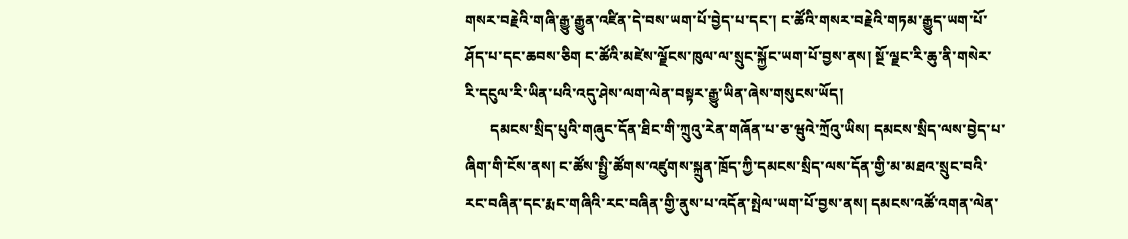གསར་བརྗེའི་གཞི་རྒྱུ་རྒྱུན་འཛིན་དེ་བས་ཡག་པོ་བྱེད་པ་དང་། ང་ཚོའི་གསར་བརྗེའི་གཏམ་རྒྱུད་ཡག་པོ་ཤོད་པ་དང་ཆབས་ཅིག ང་ཚོའི་མཛེས་ལྗོངས་ཁུལ་ལ་སྲུང་སྐྱོང་ཡག་པོ་བྱས་ནས། སྔོ་ལྗང་རི་ཆུ་ནི་གསེར་རི་དངུལ་རི་ཡིན་པའི་འདུ་ཤེས་ལག་ལེན་བསྟར་རྒྱུ་ཡིན་ཞེས་གསུངས་ཡོད།
       དམངས་སྲིད་པུའི་གཞུང་དོན་ཐིང་གི་ཀྲུའུ་རེན་གཞོན་པ་ཅ་ཝུའེ་ཀྲོའུ་ཡིས། དམངས་སྲིད་ལས་བྱེད་པ་ཞིག་གི་ངོས་ནས། ང་ཚོས་སྤྱི་ཚོགས་འཛུགས་སྐྲུན་ཁྲོད་ཀྱི་དམངས་སྲིད་ལས་དོན་གྱི་མ་མཐའ་སྲུང་བའི་རང་བཞིན་དང་རྨང་གཞིའི་རང་བཞིན་གྱི་ནུས་པ་འདོན་སྤེལ་ཡག་པོ་བྱས་ནས། དམངས་འཚོ་འགན་ལེན་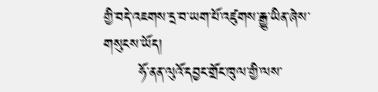གྱི་བདེ་འཇགས་དྲ་བ་ཡག་པོ་འཛུགས་རྒྱུ་ཡིན་ཞེས་གསུངས་ཡོད།
       ཧོ་ནན་ལུའོ་དབྱང་གྲོང་ཁུལ་གྱི་ལས་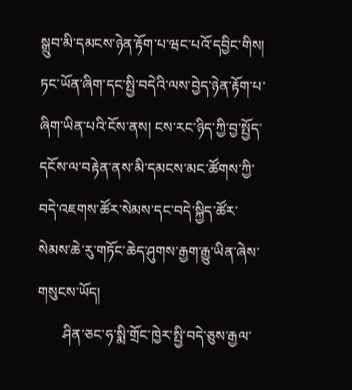སྒྲུབ་མི་དམངས་ཉེན་རྟོག་པ་ཝང་པའོ་དབྱིང་གིས། ཏང་ཡོན་ཞིག་དང་སྤྱི་བདེའི་ལས་བྱེད་ཉེན་རྟོག་པ་ཞིག་ཡིན་པའི་ངོས་ནས། ངས་རང་ཉིད་ཀྱི་བྱ་སྤྱོད་དངོས་ལ་བརྟེན་ནས་མི་དམངས་མང་ཚོགས་ཀྱི་བདེ་འཇགས་ཚོར་སེམས་དང་བདེ་སྐྱིད་ཚོར་སེམས་ཆེ་རུ་གཏོང་ཆེད་ཤུགས་རྒྱག་རྒྱུ་ཡིན་ཞེས་གསུངས་ཡོད།
       ཤིན་ཅང་ཧ་སྨི་གྲོང་ཁྱེར་སྤྱི་བདེ་ཅུས་རྒྱལ་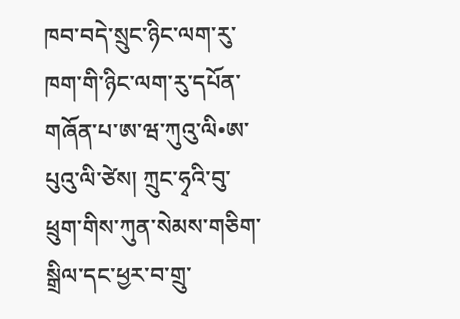ཁབ་བདེ་སྲུང་ཉིང་ལག་རུ་ཁག་གི་ཉིང་ལག་རུ་དཔོན་གཞོན་པ་ཨ་ཝ་ཀུའུ་ལི•ཨ་པུའུ་ལི་ཙེས། ཀྲུང་ཧྭའི་བུ་ཕྲུག་གིས་ཀུན་སེམས་གཅིག་སྒྲིལ་དང་ཕྱར་བ་གྲུ་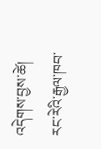འདེགས་བྱས་ཚེ། རང་རེའི་རྒྱལ་ཁབ་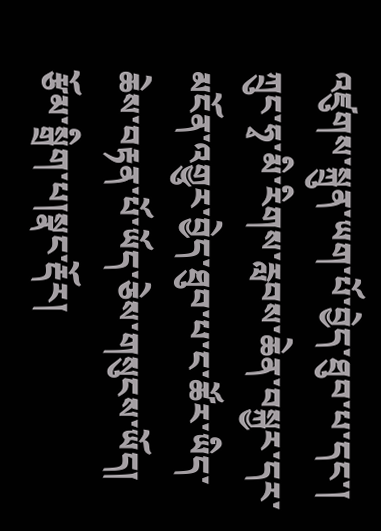འཛུགས་སྐྲུན་ཡག་པོ་བྱེད་ཐུབ་པ་དང་། ཀྲུང་ཧྭ་མི་རིགས་རླབས་ཆེན་བསྐྱར་དར་མངོན་འགྱུར་བྱེད་ཐུབ་པ་ང་ཚོར་ཡིད་ཆེས་བརྟན་པོ་ཡོད་ཅེས་གསུངས་ཡོད།
རྩོམ་སྒྲིག་པ།སྣང་རྡོར།